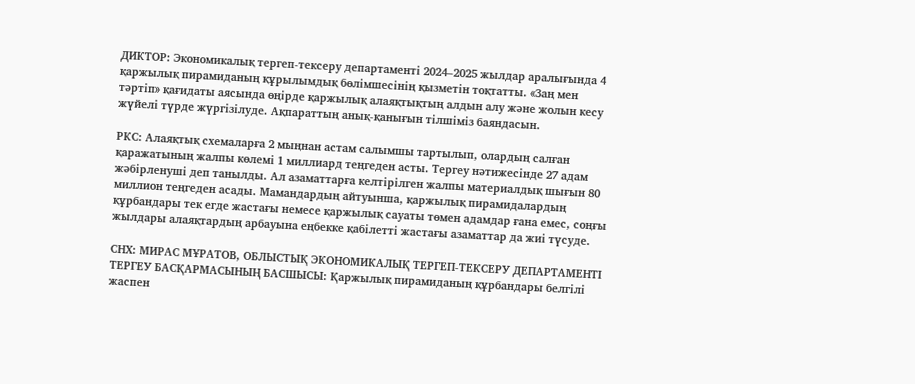ДИКТОР: Экономикалық тергеп-тексеру департаменті 2024–2025 жылдар аралығында 4 қаржылық пирамиданың құрылымдық бөлімшесінің қызметін тоқтатты. «Заң мен тәртіп» қағидаты аясында өңірде қаржылық алаяқтықтың алдын алу және жолын кесу жүйелі түрде жүргізілуде. Ақпараттың анық-қанығын тілшіміз баяндасын.

РКС: Алаяқтық схемаларға 2 мыңнан астам салымшы тартылып, олардың салған қаражатының жалпы көлемі 1 миллиард теңгеден асты. Тергеу нәтижесінде 27 адам жәбірленуші деп танылды. Ал азаматтарға келтірілген жалпы материалдық шығын 80 миллион теңгеден асады. Мамандардың айтуынша, қаржылық пирамидалардың құрбандары тек егде жастағы немесе қаржылық сауаты төмен адамдар ғана емес, соңғы жылдары алаяқтардың арбауына еңбекке қабілетті жастағы азаматтар да жиі түсуде.

СНХ: МИРАС МҰРАТОВ, ОБЛЫСТЫҚ ЭКОНОМИКАЛЫҚ ТЕРГЕП-ТЕКСЕРУ ДЕПАРТАМЕНТІ ТЕРГЕУ БАСҚАРМАСЫНЫҢ БАСШЫСЫ: Қаржылық пирамиданың құрбандары белгілі жаспен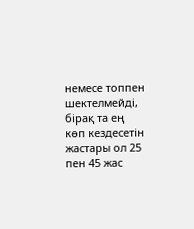немесе топпен шектелмейді, бірақ та ең көп кездесетін жастары ол 25 пен 45 жас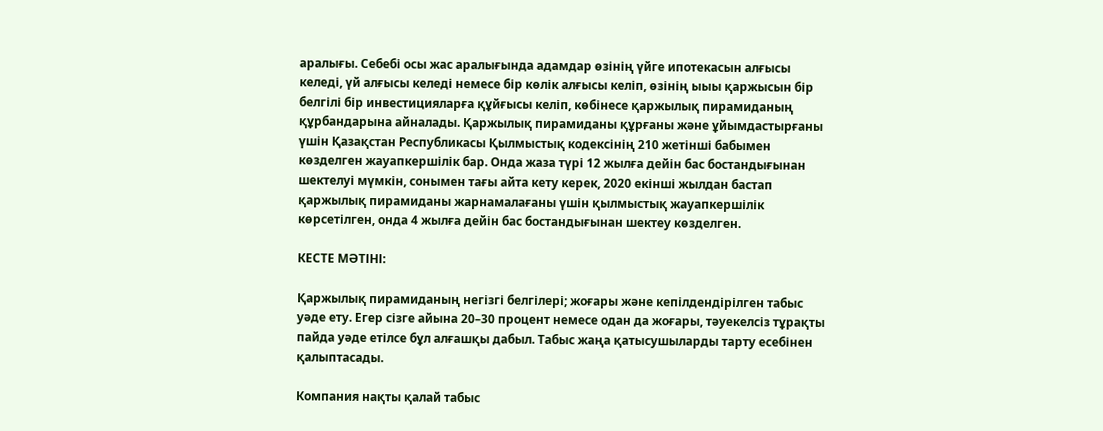аралығы. Себебі осы жас аралығында адамдар өзінің үйге ипотекасын алғысы келеді, үй алғысы келеді немесе бір көлік алғысы келіп, өзінің ыыы қаржысын бір белгілі бір инвестицияларға құйғысы келіп, көбінесе қаржылық пирамиданың құрбандарына айналады. Қаржылық пирамиданы құрғаны және ұйымдастырғаны үшін Қазақстан Республикасы Қылмыстық кодексінің 210 жетінші бабымен көзделген жауапкершілік бар. Онда жаза түрі 12 жылға дейін бас бостандығынан шектелуі мүмкін, сонымен тағы айта кету керек, 2020 екінші жылдан бастап қаржылық пирамиданы жарнамалағаны үшін қылмыстық жауапкершілік көрсетілген, онда 4 жылға дейін бас бостандығынан шектеу көзделген.

КЕСТЕ МӘТІНІ:

Қаржылық пирамиданың негізгі белгілері; жоғары және кепілдендірілген табыс уәде ету. Егер сізге айына 20–30 процент немесе одан да жоғары, тәуекелсіз тұрақты пайда уәде етілсе бұл алғашқы дабыл. Табыс жаңа қатысушыларды тарту есебінен қалыптасады.

Компания нақты қалай табыс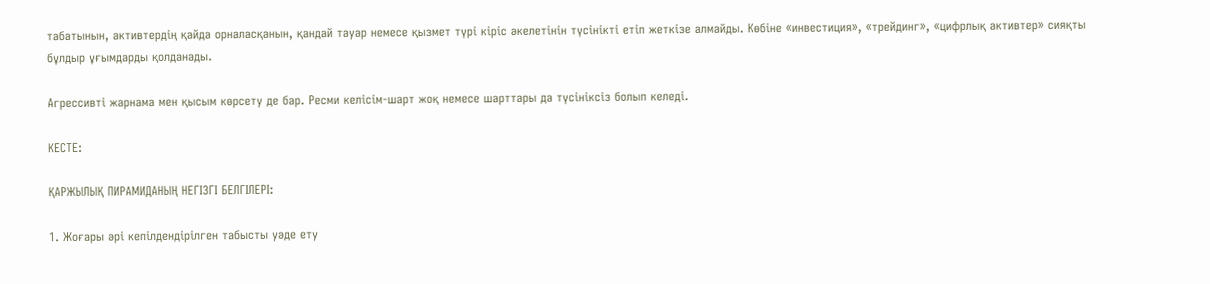табатынын, активтердің қайда орналасқанын, қандай тауар немесе қызмет түрі кіріс әкелетінін түсінікті етіп жеткізе алмайды. Көбіне «инвестиция», «трейдинг», «цифрлық активтер» сияқты бұлдыр ұғымдарды қолданады.

Агрессивті жарнама мен қысым көрсету де бар. Ресми келісім-шарт жоқ немесе шарттары да түсініксіз болып келеді.

КЕСТЕ:

ҚАРЖЫЛЫҚ ПИРАМИДАНЫҢ НЕГІЗГІ БЕЛГІЛЕРІ:

1. Жоғары әрі кепілдендірілген табысты уәде ету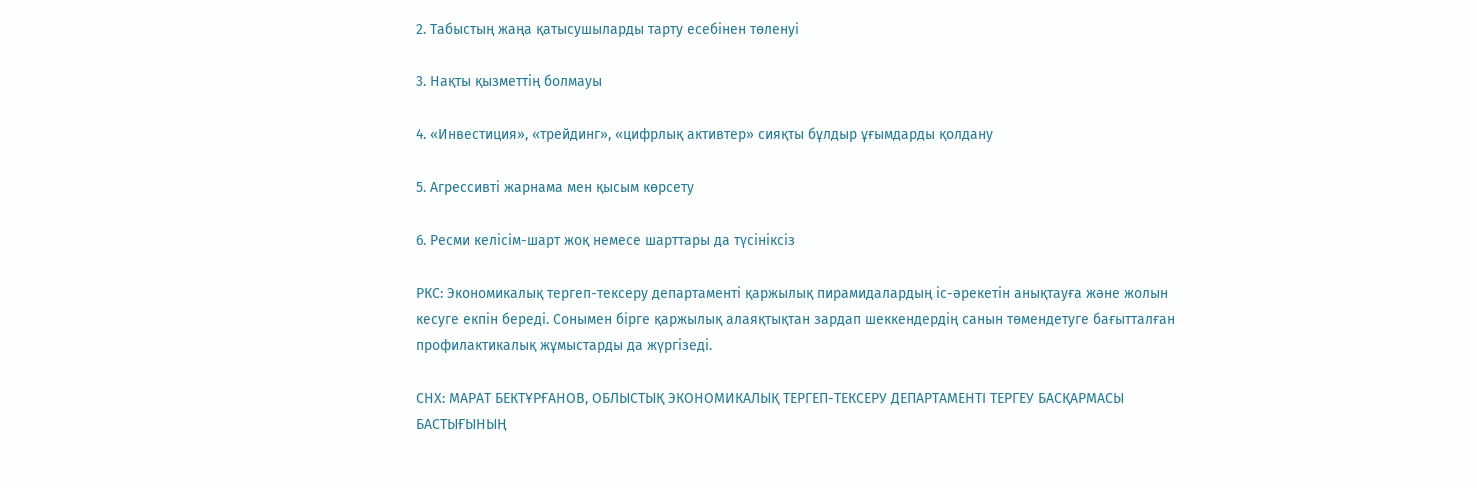2. Табыстың жаңа қатысушыларды тарту есебінен төленуі

3. Нақты қызметтің болмауы

4. «Инвестиция», «трейдинг», «цифрлық активтер» сияқты бұлдыр ұғымдарды қолдану

5. Агрессивті жарнама мен қысым көрсету

6. Ресми келісім-шарт жоқ немесе шарттары да түсініксіз

РКС: Экономикалық тергеп-тексеру департаменті қаржылық пирамидалардың іс-әрекетін анықтауға және жолын кесуге екпін береді. Сонымен бірге қаржылық алаяқтықтан зардап шеккендердің санын төмендетуге бағытталған профилактикалық жұмыстарды да жүргізеді.

СНХ: МАРАТ БЕКТҰРҒАНОВ, ОБЛЫСТЫҚ ЭКОНОМИКАЛЫҚ ТЕРГЕП-ТЕКСЕРУ ДЕПАРТАМЕНТІ ТЕРГЕУ БАСҚАРМАСЫ БАСТЫҒЫНЫҢ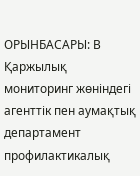ОРЫНБАСАРЫ: В Қаржылық мониторинг жөніндегі агенттік пен аумақтық департамент профилактикалық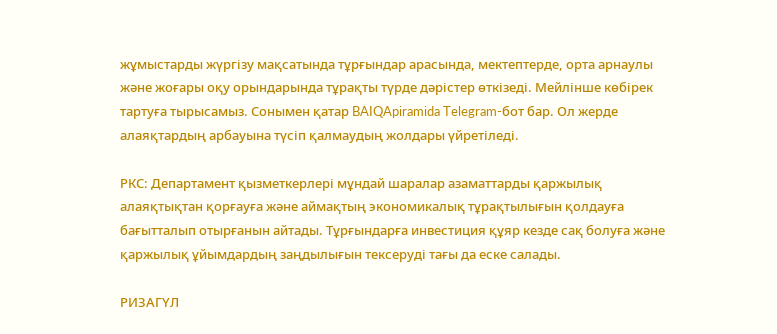жұмыстарды жүргізу мақсатында тұрғындар арасында, мектептерде, орта арнаулы және жоғары оқу орындарында тұрақты түрде дәрістер өткізеді. Мейлінше көбірек тартуға тырысамыз. Сонымен қатар BAIQApiramida Telegram-бот бар. Ол жерде алаяқтардың арбауына түсіп қалмаудың жолдары үйретіледі.

РКС: Департамент қызметкерлері мұндай шаралар азаматтарды қаржылық алаяқтықтан қорғауға және аймақтың экономикалық тұрақтылығын қолдауға бағытталып отырғанын айтады. Тұрғындарға инвестиция құяр кезде сақ болуға және қаржылық ұйымдардың заңдылығын тексеруді тағы да еске салады.

РИЗАГҮЛ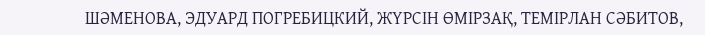ШӘМЕНОВА, ЭДУАРД ПОГРЕБИЦКИЙ, ЖҮРСІН ӨМІРЗАҚ, ТЕМІРЛАН СӘБИТОВ,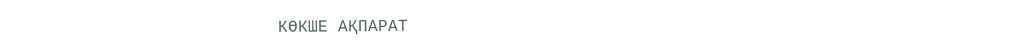КӨКШЕ АҚПАРАТ